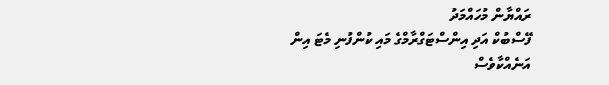ރައްޔާން މުހައްމަދު
ފޭސްބުކް އަދި އިންސްޓަގްރާމްގެ މައި ކުންފުނި މެޓަ އިން އަނެއްކާވެސް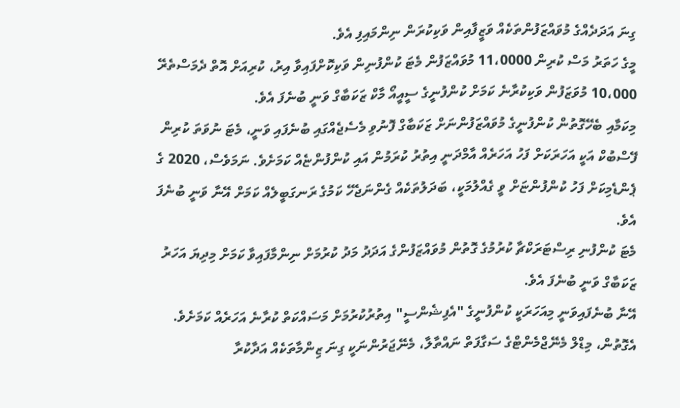ގިނަ އަދަދެއްގެ މުވައްޒަފުންތަކެއް ވަޒީފާއިން ވަކިކުރަން ނިންމައިފި އެވެ.
މީގެ ހަތަރު މަސް ކުރިން 11،0000 މުވައްޒަފުން މެޓަ ކުންފުނިން ވަކިކޮށްފައިވާ އިރު، ކުރިއަށް އޮތް ދެމަސްތެރޭ 10،000 މުވަޒަފުން ވަކިކުރާނެ ކަމަށް ކުންފުނީގެ ސީއީއޯ މާކް ޒަކަބާގް ވަނީ ބުނެފަ އެވެ.
މިކަމާއި ބެހޭގޮތުން ކުންފުނީގެ މުވައްޒަފުންނަށް ޒަކަބާގް ފޮނުވި މެސެޖެއްގައި ބުނެފައި ވަނީ، މެޓަ ނުވަތަ ކުރިން ފޭސްބުކް އަކީ އަހަރަކަށް ފަހު އަހަރެއް އާމްދަނީ އިތުރު ކުރަމުން އައި ކުންފުންޏެއް ކަމަށެވެ. ނަމަވެސް، 2020 ގެ ޕެންޑެމިކަށް ފަހު ކުންފުންޏަށް ވީ ގެއްލުމަކީ، ބަދަލުތަކެއް ގެންނަޖެހޭ ކަމުގެ ރަނގަބީލެއް ކަމަށް އޭނާ ވަނީ ބުނެފަ އެވެ.
މެޓަ ކުންފުނި ރިސްޓަރަކްޗާ ކުރުމުގެ ގޮތުން މުވައްޒަފުންގެ އަދަދު މަދު ކުރުމަށް ނިންމާފައިވާ ކަމަށް މިދިޔަ އަހަރު ޒަކަބާގް ވަނީ ބުނެފަ އެވެ.
އޭނާ ބުނެފައިވަނީ މިއަހަރަކީ ކުންފުނީގެ "އެފިޝެންސީ" އިތުރުކުރުމަށް މަސައްކަތް ކުރާނެ އަހަރެއް ކަމަށެވެ. އެގޮތުން، މިޑްލް މެނޭޖްމެންޓްގެ ސަގާފަތް ނައްތާލާ، މެނޭޖަރުންނަކީ ގިނަ ޒިންމާތަކެއް އަދާކުރާ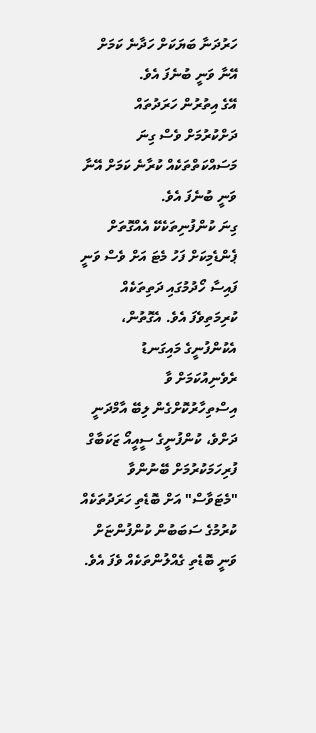ހަރުދަނާ ބަޔަކަށް ހަދާނެ ކަމަށް އޭނާ ވަނީ ބުނެފަ އެވެ.
އޭގެ އިތުރުން ހަރަދުތައް ދަށްކުރުމަށް ވެސް ގިނަ މަސައްކަތްތަކެއް ކުރާނެ ކަމަށް އޭނާ ވަނީ ބުނެފަ އެވެ.
ގިނަ ކުންފުނިތަކެކޭ އެއްގޮތަށް ޕެންޑެމިކަށް ފަހު މެޓަ އަށް ވެސް ވަނީ ފައިސާ ހޯދުމުގައި ދަތިތަކެއް ކުރިމަތިވެފަ އެވެ. އެގޮތުން، އެކުންފުނީގެ މައިގަނޑު ރެވެނިއުކަމަށް ވާ އިސްތިހާރުކޮށްގެން ލިބޭ އާމްދަނީ ދަށްވެ، ކުންފުނީގެ ސީއީއޯ ޒަކަބާގް ފުރިހަމަކުރުމަށް ބޭނުންވާ "މެޓަވާސް" އަށް ބޮޑެތި ހަރަދުތަކެއް ކުރުމުގެ ސަބަބުން ކުންފުންޏަށް ވަނީ ބޮޑެތި ގެއްލުންތަކެއް ވެފަ އެވެ.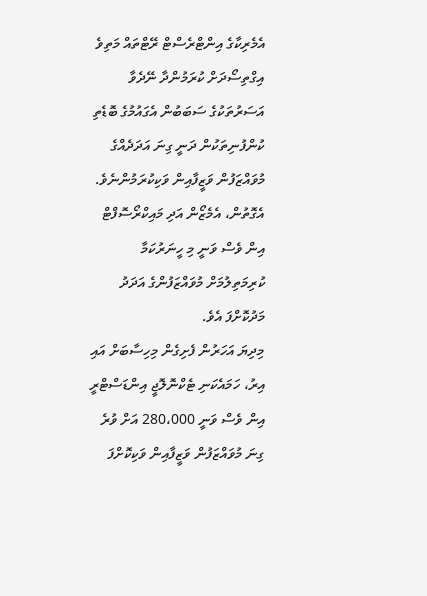އެމެރިކާގެ އިންޓްރެސްޓް ރޭޓްތައް މަތިވެ އިގްތިސޯދަށް ކުރަމުންދާ ނޭދެވާ އަސަރުތަކުގެ ސަބަބުން އެގައުމުގެ ބޮޑެތި ކުންފުނިތަކުން ދަނީ ގިނަ އަދަދެއްގެ މުވައްޒަފުން ވަޒީފާއިން ވަކިކުރަމުންނެވެ. އެގޮތުން، އެމެޒޯން އަދި މައިކްރޯސޮފްޓް އިން ވެސް ވަނީ މި ހީނަރުކަމާ ކުރިމަތިލުމަށް މުވައްޒަފުންގެ އަދަދު މަދުކޮށްފަ އެވެ.
މިދިޔަ އަހަރުން ފެށިގެން މިހިސާބަށް އައި އިރު، ހަމައެކަނި ޓެކްނޮލޮޖީ އިންޑަސްޓްރީ އިން ވެސް ވަނީ 280،000 އަށް ވުރެ ގިނަ މުވައްޒަފުން ވަޒީފާއިން ވަކިކޮށްފަ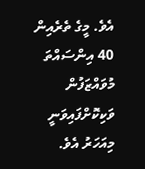އެވެ. މީގެ ތެރެއިން 40 އިންސައްތަ މުވައްޒަފުން ވަކިކޮށްފައިވަނީ މިއަހަރު އެވެ.